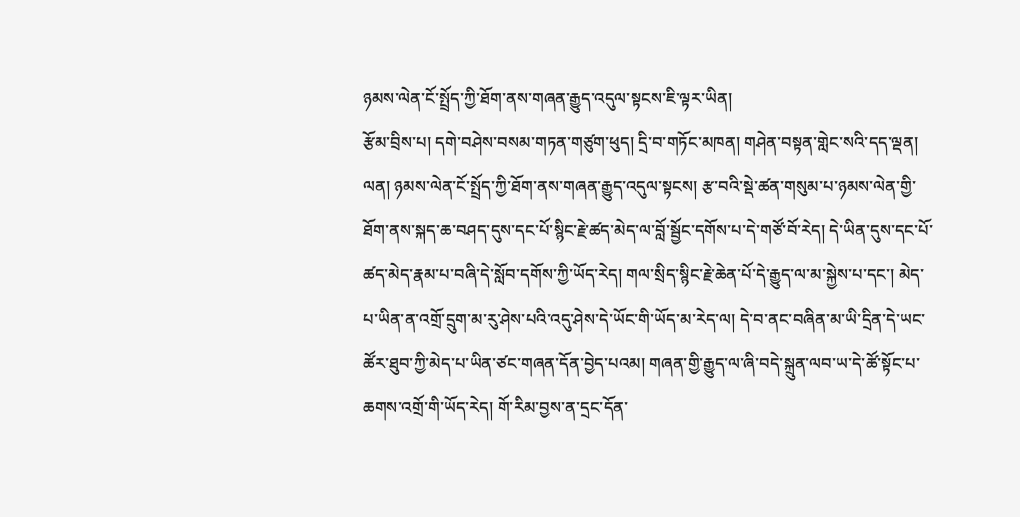ཉམས་ལེན་ངོ་སྤྲོད་ཀྱི་ཐོག་ནས་གཞན་རྒྱུད་འདུལ་སྟངས་ཇི་ལྟར་ཡིན།
རྩོམ་བྲིས་པ། དགེ་བཤེས་བསམ་གཏན་གཙུག་ཕུད། དྲི་བ་གཏོང་མཁན། གཤེན་བསྟན་གླེང་སའི་དད་ལྡན།
ལན། ཉམས་ལེན་ངོ་སྤྲོད་ཀྱི་ཐོག་ནས་གཞན་རྒྱུད་འདུལ་སྟངས། རྩ་བའི་སྡེ་ཚན་གསུམ་པ་ཉམས་ལེན་གྱི་ཐོག་ནས་སྐད་ཆ་བཤད་དུས་དང་པོ་སྙིང་རྗེ་ཚད་མེད་ལ་བློ་སྦྱོང་དགོས་པ་དེ་གཙོ་བོ་རེད། དེ་ཡིན་དུས་དང་པོ་ཚད་མེད་རྣམ་པ་བཞི་དེ་སློབ་དགོས་ཀྱི་ཡོད་རེད། གལ་སྲིད་སྙིང་རྗེ་ཆེན་པོ་དེ་རྒྱུད་ལ་མ་སྐྱེས་པ་དང་། མེད་པ་ཡིན་ན་འགྲོ་དྲུག་མ་རུ་ཤེས་པའི་འདུ་ཤེས་དེ་ཡོང་གི་ཡོད་མ་རེད་ལ། དེ་བ་ནང་བཞིན་མ་ཡི་དྲིན་དེ་ཡང་ཚོར་ཐུབ་ཀྱི་མེད་པ་ཡིན་ཙང་གཞན་དོན་བྱེད་པའམ། གཞན་གྱི་རྒྱུད་ལ་ཞི་བདེ་སྐྲུན་ལབ་ཡ་དེ་ཚོ་སྟོང་པ་ཆགས་འགྲོ་གི་ཡོད་རེད། གོ་རིམ་བྱས་ན་དྲང་དོན་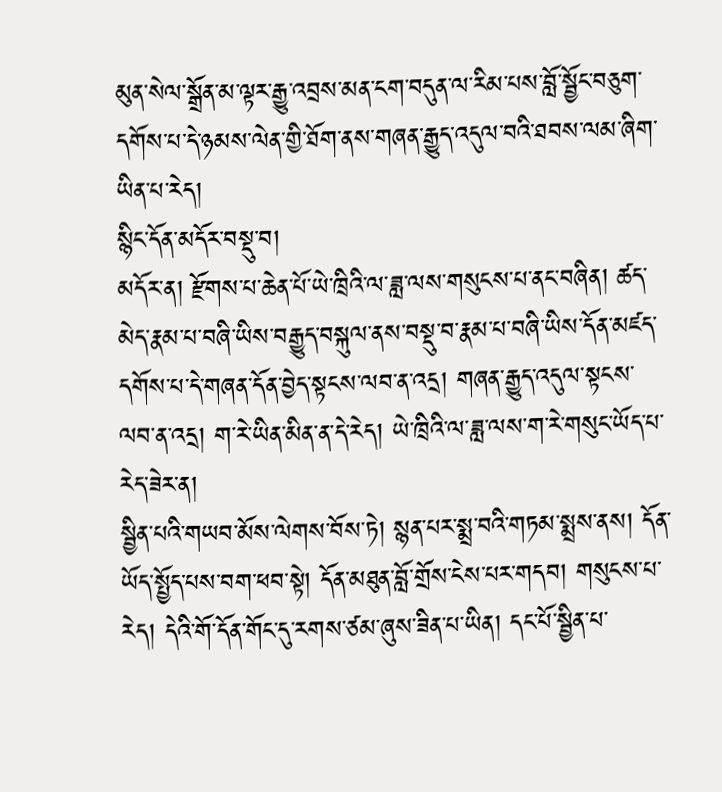མུན་སེལ་སྒྲོན་མ་ལྟར་རྒྱུ་འབྲས་མན་ངག་བདུན་ལ་རིམ་པས་བློ་སྦྱོང་བཅུག་དགོས་པ་དེ་ཉམས་ལེན་གྱི་ཐོག་ནས་གཞན་རྒྱུད་འདུལ་བའི་ཐབས་ལམ་ཞིག་ཡིན་པ་རེད།
སྙིང་དོན་མདོར་བསྡུ་བ།
མདོར་ན། རྫོགས་པ་ཆེན་པོ་ཡེ་ཁྲིའི་ལ་ཟླ་ལས་གསུངས་པ་ནང་བཞིན། ཚད་མེད་རྣམ་པ་བཞི་ཡིས་བརྒྱུད་བསྐུལ་ནས་བསྡུ་བ་རྣམ་པ་བཞི་ཡིས་དོན་མཛད་དགོས་པ་དེ་གཞན་དོན་བྱེད་སྟངས་ལབ་ན་འདྲ། གཞན་རྒྱུད་འདུལ་སྟངས་ལབ་ན་འདྲ། ག་རེ་ཡིན་མིན་ན་དེ་རེད། ཡེ་ཁྲིའི་ལ་ཟླ་ལས་ག་རེ་གསུང་ཡོད་པ་རེད་ཟེར་ན།
སྦྱིན་པའི་གཡབ་མོས་ལེགས་བོས་ཏེ། སྙན་པར་སྨྲ་བའི་གཏམ་སྨྲས་ནས། དོན་ཡོད་སྤྱོད་པས་བག་ཕབ་སྟེ། དོན་མཐུན་བློ་གྲོས་ངེས་པར་གདབ། གསུངས་པ་རེད། དེའི་གོ་དོན་གོང་དུ་རགས་ཙམ་ཞུས་ཟིན་པ་ཡིན། དང་པོ་སྦྱིན་པ་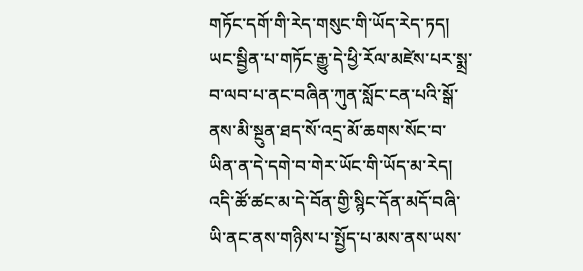གཏོང་དགོ་གི་རེད་གསུང་གི་ཡོད་རེད་ཏད། ཡང་སྦྱིན་པ་གཏོང་རྒྱུ་དེ་ཕྱི་རོལ་མཛེས་པར་སྨྲ་བ་ལབ་པ་ནང་བཞིན་ཀུན་སློང་ངན་པའི་སྒོ་ནས་མི་སྔུན་ཐད་སོ་འདྲ་མོ་ཆགས་སོང་བ་ཡིན་ན་དེ་དགེ་བ་གེར་ཡོང་གི་ཡོད་མ་རེད། འདི་ཚོ་ཚང་མ་དེ་བོན་གྱི་སྙིང་དོན་མདོ་བཞི་ཡི་ནང་ནས་གཉིས་པ་སྤྱོད་པ་མས་ནས་ཡས་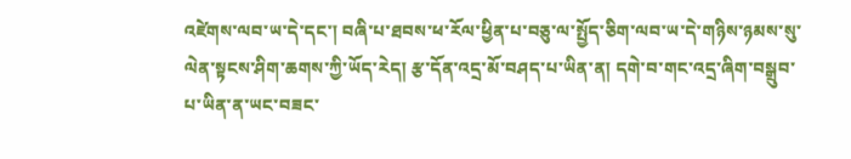འཛེགས་ལབ་ཡ་དེ་དང་། བཞི་པ་ཐབས་ཕ་རོལ་ཕྱིན་པ་བཅུ་ལ་སྤྱོད་ཅིག་ལབ་ཡ་དེ་གཉིས་ཉམས་སུ་ལེན་སྟངས་ཤིག་ཆགས་ཀྱི་ཡོད་རེད། རྩ་དོན་འདྲ་མོ་བཤད་པ་ཡིན་ན། དགེ་བ་གང་འདྲ་ཞིག་བསྒྲུབ་པ་ཡིན་ན་ཡང་བཟང་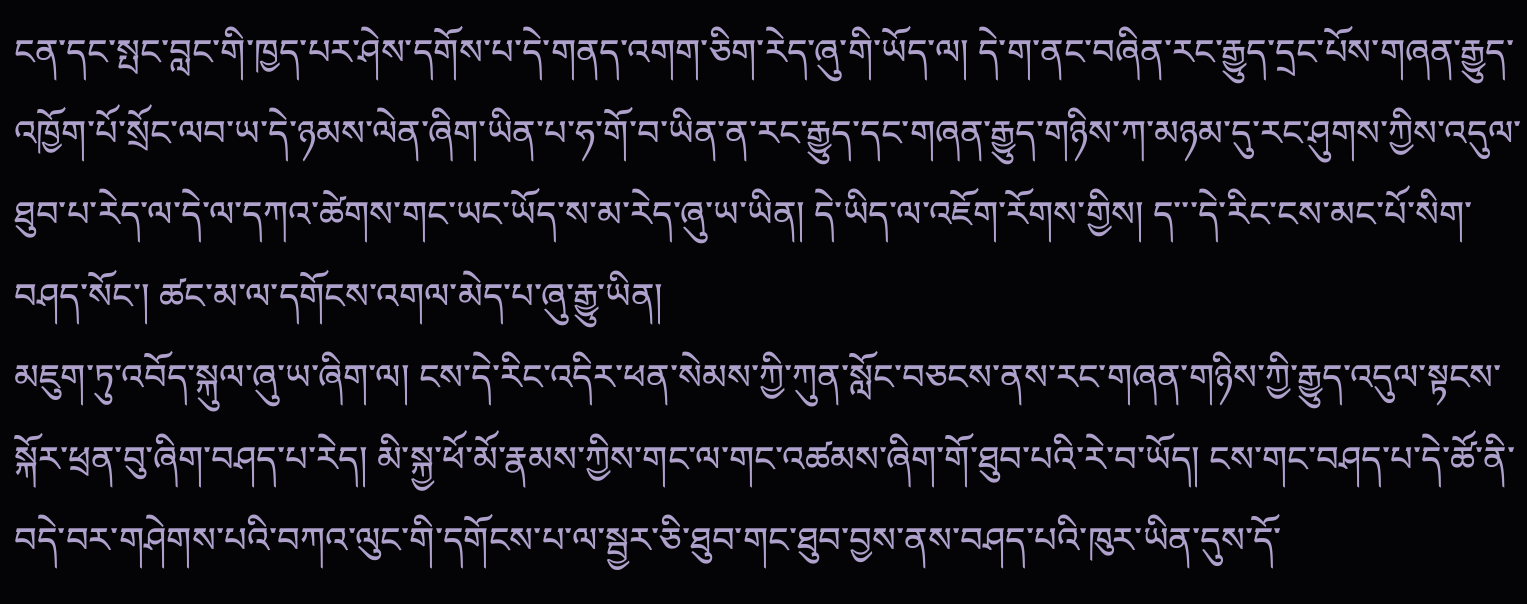ངན་དང་སྤང་བླང་གི་ཁྱད་པར་ཤེས་དགོས་པ་དེ་གནད་འགག་ཅིག་རེད་ཞུ་གི་ཡོད་ལ། དེ་ག་ནང་བཞིན་རང་རྒྱུད་དྲང་པོས་གཞན་རྒྱུད་འཁྱོག་པོ་སྲོང་ལབ་ཡ་དེ་ཉམས་ལེན་ཞིག་ཡིན་པ་ཧ་གོ་བ་ཡིན་ན་རང་རྒྱུད་དང་གཞན་རྒྱུད་གཉིས་ཀ་མཉམ་དུ་རང་ཤུགས་ཀྱིས་འདུལ་ཐུབ་པ་རེད་ལ་དེ་ལ་དཀའ་ཚེགས་གང་ཡང་ཡོད་ས་མ་རེད་ཞུ་ཡ་ཡིན། དེ་ཡིད་ལ་འཇོག་རོགས་གྱིས། ད་་་དེ་རིང་ངས་མང་པོ་སིག་བཤད་སོང་། ཚང་མ་ལ་དགོངས་འགལ་མེད་པ་ཞུ་རྒྱུ་ཡིན།
མཇུག་ཏུ་འབོད་སྐུལ་ཞུ་ཡ་ཞིག་ལ། ངས་དེ་རིང་འདིར་ཕན་སེམས་ཀྱི་ཀུན་སློང་བཅངས་ནས་རང་གཞན་གཉིས་ཀྱི་རྒྱུད་འདུལ་སྟངས་སྐོར་ཕྲན་བུ་ཞིག་བཤད་པ་རེད། མི་སྐྱ་ཕོ་མོ་རྣམས་ཀྱིས་གང་ལ་གང་འཚམས་ཞིག་གོ་ཐུབ་པའི་རེ་བ་ཡོད། ངས་གང་བཤད་པ་དེ་ཚོ་ནི་བདེ་བར་གཤེགས་པའི་བཀའ་ལུང་གི་དགོངས་པ་ལ་སྦྱར་ཅི་ཐུབ་གང་ཐུབ་བྱས་ནས་བཤད་པའི་ཁུར་ཡིན་དུས་དོ་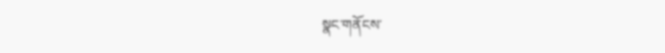སྣང་གནོངས་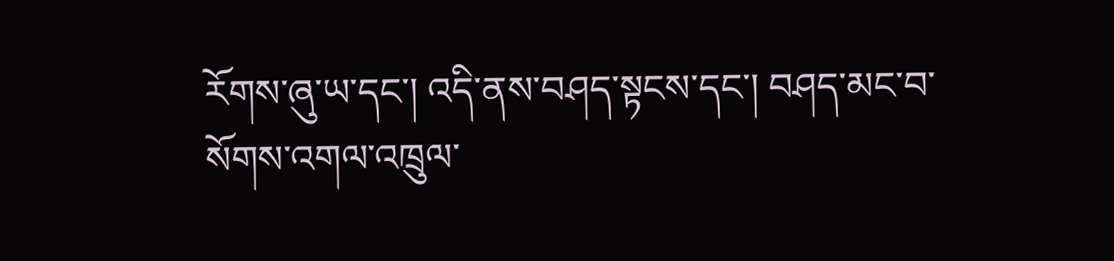རོགས་ཞུ་ཡ་དང་། འདི་ནས་བཤད་སྟངས་དང་། བཤད་མང་བ་སོགས་འགལ་འཁྲུལ་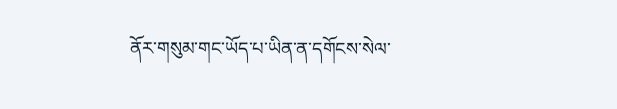ནོར་གསུམ་གང་ཡོད་པ་ཡིན་ན་དགོངས་སེལ་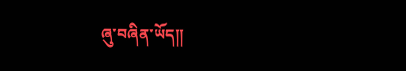ཞུ་བཞིན་ཡོད།།